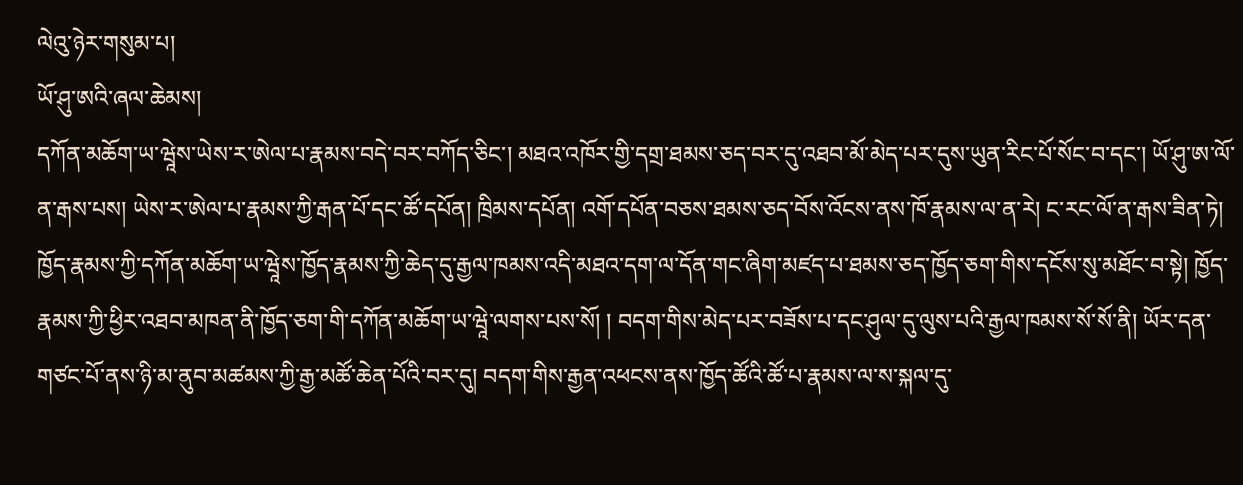ལེའུ་ཉེར་གསུམ་པ།
ཡོ་ཤུ་ཨའི་ཞལ་ཆེམས།
དཀོན་མཆོག་ཡ་ཝཱེས་ཡེས་ར་ཨེལ་པ་རྣམས་བདེ་བར་བཀོད་ཅིང་། མཐའ་འཁོར་གྱི་དགྲ་ཐམས་ཅད་བར་དུ་འཐབ་མོ་མེད་པར་དུས་ཡུན་རིང་པོ་སོང་བ་དང་། ཡོ་ཤུ་ཨ་ལོ་ན་རྒས་པས། ཡེས་ར་ཨེལ་པ་རྣམས་ཀྱི་རྒན་པོ་དང་ཚོ་དཔོན། ཁྲིམས་དཔོན། འགོ་དཔོན་བཅས་ཐམས་ཅད་བོས་འོངས་ནས་ཁོ་རྣམས་ལ་ན་རེ། ང་རང་ལོ་ན་རྒས་ཟིན་ཏེ། ཁྱོད་རྣམས་ཀྱི་དཀོན་མཆོག་ཡ་ཝཱེས་ཁྱོད་རྣམས་ཀྱི་ཆེད་དུ་རྒྱལ་ཁམས་འདི་མཐའ་དག་ལ་དོན་གང་ཞིག་མཛད་པ་ཐམས་ཅད་ཁྱོད་ཅག་གིས་དངོས་སུ་མཐོང་བ་སྟེ། ཁྱོད་རྣམས་ཀྱི་ཕྱིར་འཐབ་མཁན་ནི་ཁྱོད་ཅག་གི་དཀོན་མཆོག་ཡ་ཝཱེ་ལགས་པས་སོ། ། བདག་གིས་མེད་པར་བཟོས་པ་དང་ཤུལ་དུ་ལུས་པའི་རྒྱལ་ཁམས་སོ་སོ་ནི། ཡོར་དན་གཙང་པོ་ནས་ཉི་མ་ནུབ་མཚམས་ཀྱི་རྒྱ་མཚོ་ཆེན་པོའི་བར་དུ། བདག་གིས་རྒྱན་འཕངས་ནས་ཁྱོད་ཚོའི་ཚོ་པ་རྣམས་ལ་ས་སྐལ་དུ་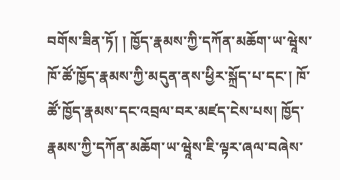བགོས་ཟིན་ཏོ། ། ཁྱོད་རྣམས་ཀྱི་དཀོན་མཆོག་ཡ་ཝཱེས་ཁོ་ཚོ་ཁྱོད་རྣམས་ཀྱི་མདུན་ནས་ཕྱིར་སྐྲོད་པ་དང་། ཁོ་ཚོ་ཁྱོད་རྣམས་དང་འབྲལ་བར་མཛད་ངེས་པས། ཁྱོད་རྣམས་ཀྱི་དཀོན་མཆོག་ཡ་ཝཱེས་ཇི་ལྟར་ཞལ་བཞེས་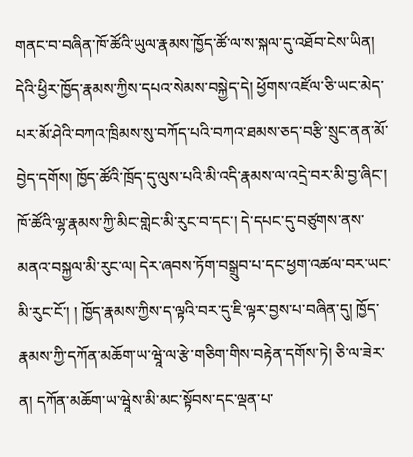གནང་བ་བཞིན་ཁོ་ཚོའི་ཡུལ་རྣམས་ཁྱོད་ཚོ་ལ་ས་སྐལ་དུ་འཐོབ་ངེས་ཡིན། དེའི་ཕྱིར་ཁྱོད་རྣམས་ཀྱིས་དཔའ་སེམས་བསྐྱེད་དེ། ཕྱོགས་འཛོལ་ཅི་ཡང་མེད་པར་མོ་ཤེའི་བཀའ་ཁྲིམས་སུ་བཀོད་པའི་བཀའ་ཐམས་ཅད་བརྩི་སྲུང་ནན་མོ་བྱེད་དགོས། ཁྱོད་ཚོའི་ཁྲོད་དུ་ལུས་པའི་མི་འདི་རྣམས་ལ་འདྲེ་བར་མི་བྱ་ཞིང་། ཁོ་ཚོའི་ལྷ་རྣམས་ཀྱི་མིང་གླེང་མི་རུང་བ་དང་། དེ་དཔང་དུ་བཙུགས་ནས་མནའ་བསྐྱལ་མི་རུང་ལ། དེར་ཞབས་ཏོག་བསྒྲུབ་པ་དང་ཕྱག་འཚལ་བར་ཡང་མི་རུང་ངོ་། ། ཁྱོད་རྣམས་ཀྱིས་ད་ལྟའི་བར་དུ་ཇི་ལྟར་བྱས་པ་བཞིན་དུ། ཁྱོད་རྣམས་ཀྱི་དཀོན་མཆོག་ཡ་ཝཱེ་ལ་རྩེ་གཅིག་གིས་བརྟེན་དགོས་ཏེ། ཅི་ལ་ཟེར་ན། དཀོན་མཆོག་ཡ་ཝཱེས་མི་མང་སྟོབས་དང་ལྡན་པ་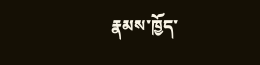རྣམས་ཁྱོད་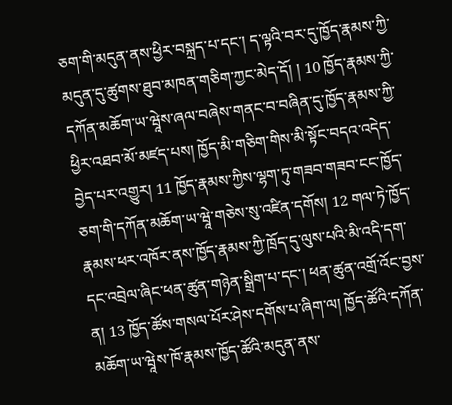ཅག་གི་མདུན་ནས་ཕྱིར་བསྐྲད་པ་དང་། ད་ལྟའི་བར་དུ་ཁྱོད་རྣམས་ཀྱི་མདུན་དུ་ཚུགས་ཐུབ་མཁན་གཅིག་ཀྱང་མེད་དོ། ། 10 ཁྱོད་རྣམས་ཀྱི་དཀོན་མཆོག་ཡ་ཝཱེས་ཞལ་བཞེས་གནང་བ་བཞིན་དུ་ཁྱོད་རྣམས་ཀྱི་ཕྱིར་འཐབ་མོ་མཛད་པས། ཁྱོད་མི་གཅིག་གིས་མི་སྟོང་བདའ་འདེད་བྱེད་པར་འགྱུར། 11 ཁྱོད་རྣམས་ཀྱིས་ལྷག་ཏུ་གཟབ་གཟབ་ངང་ཁྱོད་ཅག་གི་དཀོན་མཆོག་ཡ་ཝཱེ་གཅེས་སུ་འཛིན་དགོས། 12 གལ་ཏེ་ཁྱོད་རྣམས་ཕར་འཁོར་ནས་ཁྱོད་རྣམས་ཀྱི་ཁྲོད་དུ་ལུས་པའི་མི་འདི་དག་དང་འབྲེལ་ཞིང་ཕན་ཚུན་གཉེན་སྒྲིག་པ་དང་། ཕན་ཚུན་འགྲོ་འོང་བྱས་ན། 13 ཁྱོད་ཚོས་གསལ་པོར་ཤེས་དགོས་པ་ཞིག་ལ། ཁྱོད་ཚོའི་དཀོན་མཆོག་ཡ་ཝཱེས་ཁོ་རྣམས་ཁྱོད་ཚོའི་མདུན་ནས་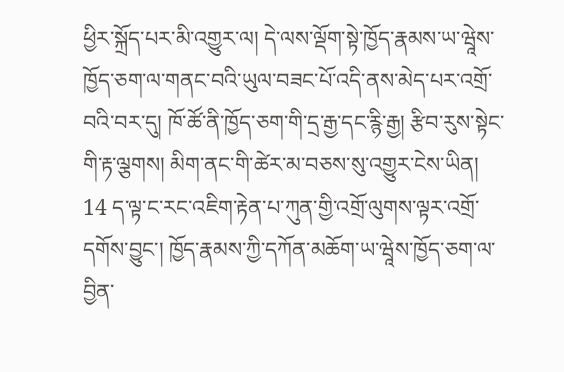ཕྱིར་སྐྲོད་པར་མི་འགྱུར་ལ། དེ་ལས་ལྡོག་སྟེ་ཁྱོད་རྣམས་ཡ་ཝཱེས་ཁྱོད་ཅག་ལ་གནང་བའི་ཡུལ་བཟང་པོ་འདི་ནས་མེད་པར་འགྲོ་བའི་བར་དུ། ཁོ་ཚོ་ནི་ཁྱོད་ཅག་གི་དྲ་རྒྱ་དང་རྙི་རྒྱ། རྩིབ་རུས་སྟེང་གི་རྟ་ལྕགས། མིག་ནང་གི་ཚེར་མ་བཅས་སུ་འགྱུར་ངེས་ཡིན། 14 ད་ལྟ་ང་རང་འཇིག་རྟེན་པ་ཀུན་གྱི་འགྲོ་ལུགས་ལྟར་འགྲོ་དགོས་བྱུང་། ཁྱོད་རྣམས་ཀྱི་དཀོན་མཆོག་ཡ་ཝཱེས་ཁྱོད་ཅག་ལ་བྱིན་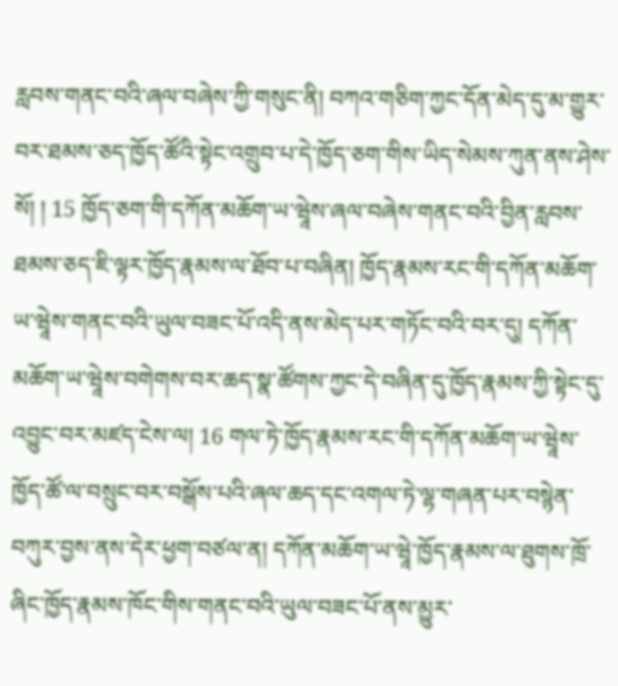རླབས་གནང་བའི་ཞལ་བཞེས་ཀྱི་གསུང་ནི། བཀའ་གཅིག་ཀྱང་དོན་མེད་དུ་མ་གྱུར་བར་ཐམས་ཅད་ཁྱོད་ཚོའི་སྟེང་འགྲུབ་པ་དེ་ཁྱོད་ཅག་གིས་ཡིད་སེམས་ཀུན་ནས་ཤེས་སོ། ། 15 ཁྱོད་ཅག་གི་དཀོན་མཆོག་ཡ་ཝཱེས་ཞལ་བཞེས་གནང་བའི་བྱིན་རླབས་ཐམས་ཅད་ཇི་ལྟར་ཁྱོད་རྣམས་ལ་ཐོབ་པ་བཞིན། ཁྱོད་རྣམས་རང་གི་དཀོན་མཆོག་ཡ་ཝཱེས་གནང་བའི་ཡུལ་བཟང་པོ་འདི་ནས་མེད་པར་གཏོང་བའི་བར་དུ། དཀོན་མཆོག་ཡ་ཝཱེས་བགེགས་བར་ཆད་སྣ་ཚོགས་ཀྱང་དེ་བཞིན་དུ་ཁྱོད་རྣམས་ཀྱི་སྟེང་དུ་འབྱུང་བར་མཛད་ངེས་ལ། 16 གལ་ཏེ་ཁྱོད་རྣམས་རང་གི་དཀོན་མཆོག་ཡ་ཝཱེས་ཁྱོད་ཚོ་ལ་བསྲུང་བར་བསྒོས་པའི་ཞལ་ཆད་དང་འགལ་ཏེ་ལྷ་གཞན་པར་བསྙེན་བཀུར་བྱས་ནས་དེར་ཕྱག་བཙལ་ན། དཀོན་མཆོག་ཡ་ཝཱེ་ཁྱོད་རྣམས་ལ་ཐུགས་ཁྲོ་ཞིང་ཁྱོད་རྣམས་ཁོང་གིས་གནང་བའི་ཡུལ་བཟང་པོ་ནས་མྱུར་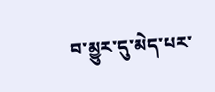བ་མྱུར་དུ་མེད་པར་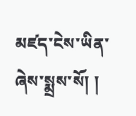མཛད་ངེས་ཡིན་ཞེས་སྨྲས་སོ། །